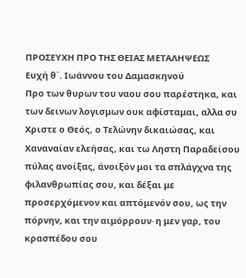ΠΡΟΣΕΥΧΗ ΠΡΟ ΤΗΣ ΘΕΙΑΣ ΜΕΤΑΛΗΨΕΩΣ
Ευχή θ΄. Ιωάννου του Δαμασκηνού
Προ των θυρων του ναου σου παρέστηκα, και των δεινων λογισμων ουκ αφίσταμαι, αλλα συ Χριστε ο Θεός, ο Τελώνην δικαιώσας, και Χαναναίαν ελεήσας, και τω Ληστη Παραδείσου πύλας ανοίξας, άνοιξόν μοι τα σπλάγχνα της φιλανθρωπίας σου, και δέξαι με προσερχόμενον και απτόμενόν σου, ως την πόρνην, και την αιμόρρουν∙ η μεν γαρ, του κρασπέδου σου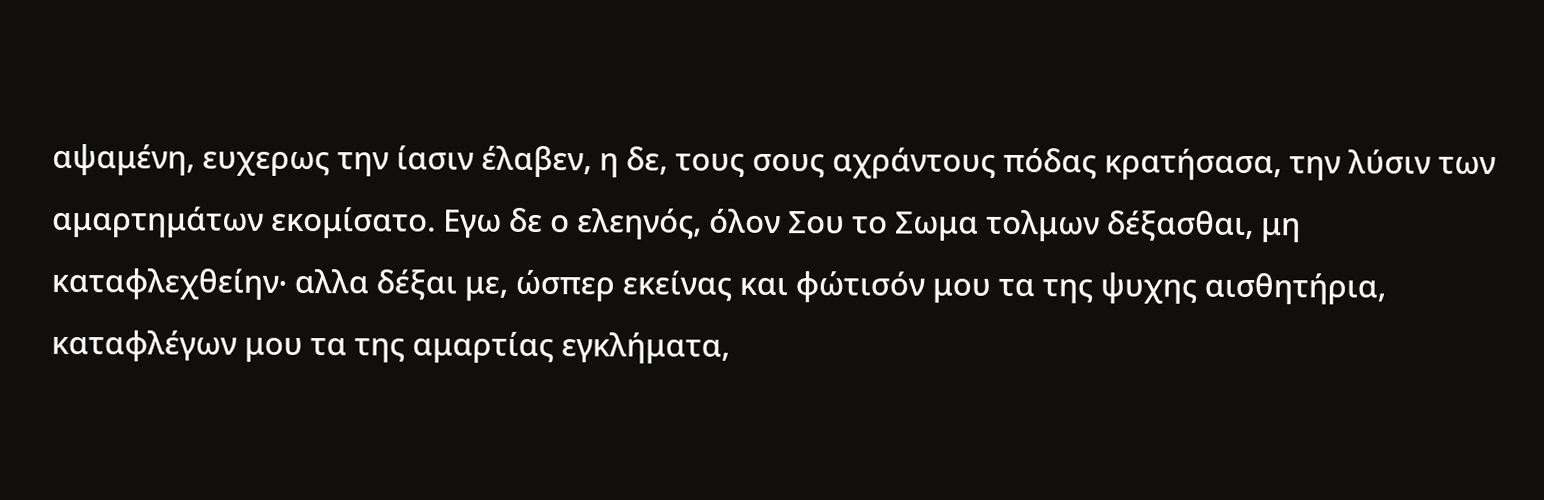αψαμένη, ευχερως την ίασιν έλαβεν, η δε, τους σους αχράντους πόδας κρατήσασα, την λύσιν των αμαρτημάτων εκομίσατο. Εγω δε ο ελεηνός, όλον Σου το Σωμα τολμων δέξασθαι, μη καταφλεχθείην∙ αλλα δέξαι με, ώσπερ εκείνας και φώτισόν μου τα της ψυχης αισθητήρια, καταφλέγων μου τα της αμαρτίας εγκλήματα,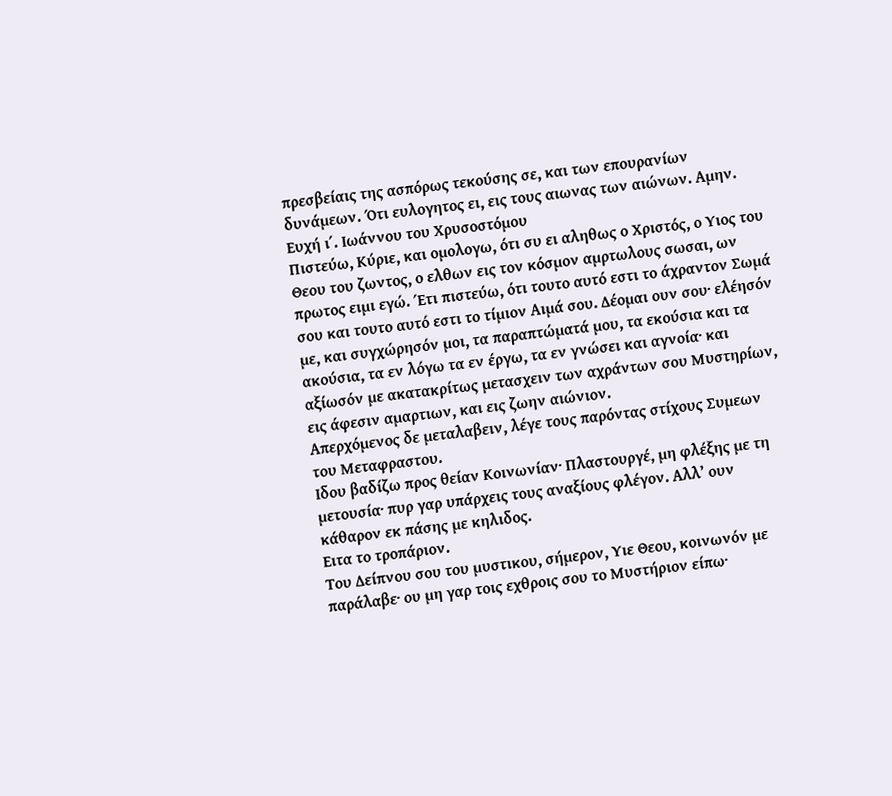πρεσβείαις της ασπόρως τεκούσης σε, και των επουρανίων δυνάμεων. Ότι ευλογητος ει, εις τους αιωνας των αιώνων. Αμην.
Ευχή ι΄. Ιωάννου του Χρυσοστόμου
Πιστεύω, Κύριε, και ομολογω, ότι συ ει αληθως ο Χριστός, ο Υιος του Θεου του ζωντος, ο ελθων εις τον κόσμον αμρτωλους σωσαι, ων πρωτος ειμι εγώ. Έτι πιστεύω, ότι τουτο αυτό εστι το άχραντον Σωμά σου και τουτο αυτό εστι το τίμιον Αιμά σου. Δέομαι ουν σου∙ ελέησόν με, και συγχώρησόν μοι, τα παραπτώματά μου, τα εκούσια και τα ακούσια, τα εν λόγω τα εν έργω, τα εν γνώσει και αγνοία∙ και αξίωσόν με ακατακρίτως μετασχειν των αχράντων σου Μυστηρίων, εις άφεσιν αμαρτιων, και εις ζωην αιώνιον.
Απερχόμενος δε μεταλαβειν, λέγε τους παρόντας στίχους Συμεων του Μεταφραστου.
Ιδου βαδίζω προς θείαν Κοινωνίαν∙ Πλαστουργέ, μη φλέξης με τη μετουσία∙ πυρ γαρ υπάρχεις τους αναξίους φλέγον. Αλλ’ ουν κάθαρον εκ πάσης με κηλιδος.
Ειτα το τροπάριον.
Του Δείπνου σου του μυστικου, σήμερον, Υιε Θεου, κοινωνόν με παράλαβε∙ ου μη γαρ τοις εχθροις σου το Μυστήριον είπω∙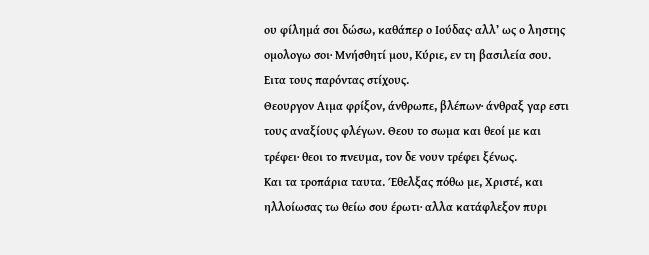ου φίλημά σοι δώσω, καθάπερ ο Ιούδας∙ αλλ’ ως ο ληστης ομολογω σοι∙ Μνήσθητί μου, Κύριε, εν τη βασιλεία σου.
Ειτα τους παρόντας στίχους.
Θεουργον Αιμα φρίξον, άνθρωπε, βλέπων∙ άνθραξ γαρ εστι τους αναξίους φλέγων. Θεου το σωμα και θεοί με και τρέφει∙ θεοι το πνευμα, τον δε νουν τρέφει ξένως.
Και τα τροπάρια ταυτα. Έθελξας πόθω με, Χριστέ, και ηλλοίωσας τω θείω σου έρωτι∙ αλλα κατάφλεξον πυρι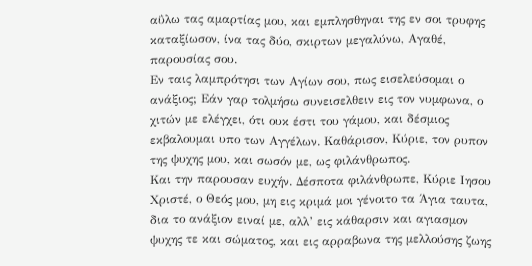αΰλω τας αμαρτίας μου, και εμπλησθηναι της εν σοι τρυφης καταξίωσον, ίνα τας δύο, σκιρτων μεγαλύνω, Αγαθέ, παρουσίας σου.
Εν ταις λαμπρότησι των Αγίων σου, πως εισελεύσομαι ο ανάξιος; Εάν γαρ τολμήσω συνεισελθειν εις τον νυμφωνα, ο χιτών με ελέγχει, ότι ουκ έστι του γάμου, και δέσμιος εκβαλουμαι υπο των Αγγέλων. Καθάρισον, Κύριε, τον ρυπον της ψυχης μου, και σωσόν με, ως φιλάνθρωπος.
Και την παρουσαν ευχήν. Δέσποτα φιλάνθρωπε, Κύριε Ιησου Χριστέ, ο Θεός μου, μη εις κριμά μοι γένοιτο τα Άγια ταυτα, δια το ανάξιον ειναί με, αλλ’ εις κάθαρσιν και αγιασμον ψυχης τε και σώματος, και εις αρραβωνα της μελλούσης ζωης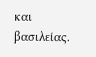και βασιλείας.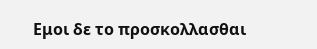Εμοι δε το προσκολλασθαι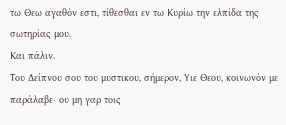τω Θεω αγαθόν εστι, τίθεσθαι εν τω Κυρίω την ελπίδα της σωτηρίας μου.
Και πάλιν.
Του Δείπνου σου του μυστικου, σήμερον, Υιε Θεου, κοινωνόν με παράλαβε∙ ου μη γαρ τοις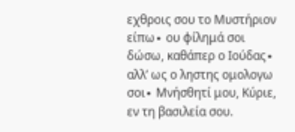εχθροις σου το Μυστήριον είπω∙ ου φίλημά σοι δώσω, καθάπερ ο Ιούδας∙ αλλ’ ως ο ληστης ομολογω σοι∙ Μνήσθητί μου, Κύριε, εν τη βασιλεία σου.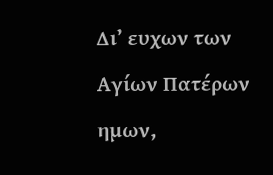Δι’ ευχων των Αγίων Πατέρων ημων,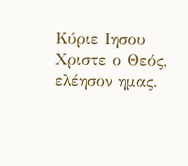Κύριε Ιησου Χριστε ο Θεός, ελέησον ημας.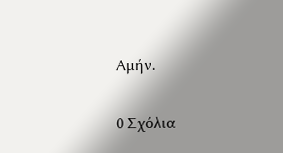Αμήν.

0 Σχόλια